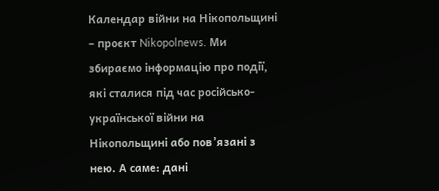Календар війни на Нікопольщині – проєкт Nikopolnews. Ми збираємо інформацію про події, які сталися під час російсько-української війни на Нікопольщині або пов’язані з нею. А саме: дані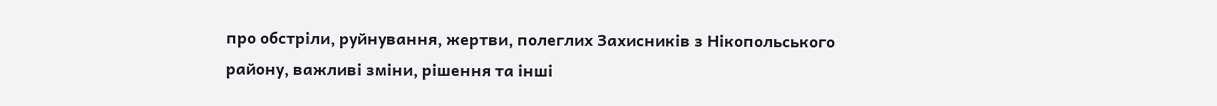про обстріли, руйнування, жертви, полеглих Захисників з Нікопольського району, важливі зміни, рішення та інші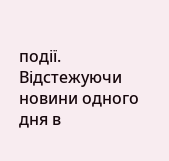події. Відстежуючи новини одного дня в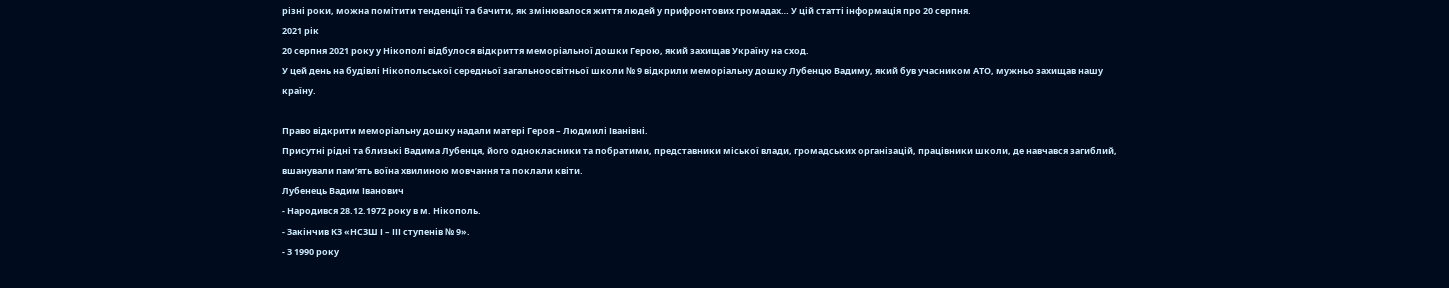різні роки, можна помітити тенденції та бачити, як змінювалося життя людей у прифронтових громадах… У цій статті інформація про 20 серпня.
2021 рік
20 серпня 2021 року у Нікополі відбулося відкриття меморіальної дошки Герою, який захищав Україну на сход.
У цей день на будівлі Нікопольської середньої загальноосвітньої школи № 9 відкрили меморіальну дошку Лубенцю Вадиму, який був учасником АТО, мужньо захищав нашу країну.

Право відкрити меморіальну дошку надали матері Героя – Людмилі Іванівні.
Присутні рідні та близькі Вадима Лубенця, його однокласники та побратими, представники міської влади, громадських організацій, працівники школи, де навчався загиблий, вшанували пам’ять воїна хвилиною мовчання та поклали квіти.
Лубенець Вадим Іванович
- Народився 28.12.1972 року в м. Нікополь.
- Закінчив КЗ «НСЗШ І – ІІІ ступенів № 9».
- З 1990 року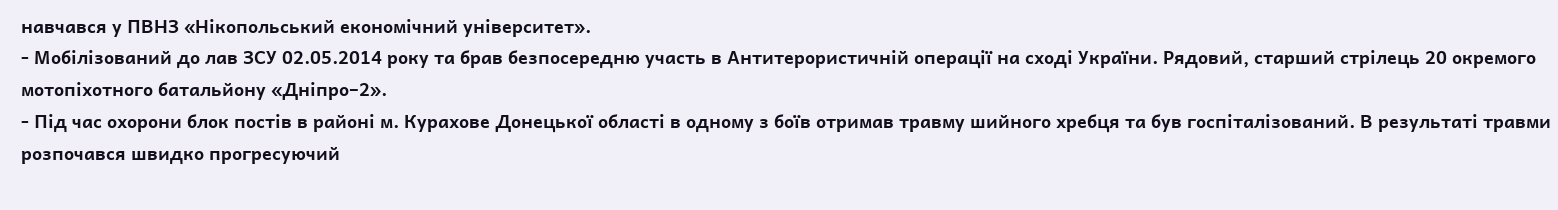навчався у ПВНЗ «Нікопольський економічний університет».
- Мобілізований до лав ЗСУ 02.05.2014 року та брав безпосередню участь в Антитерористичній операції на сході України. Рядовий, старший стрілець 20 окремого мотопіхотного батальйону «Дніпро–2».
- Під час охорони блок постів в районі м. Курахове Донецької області в одному з боїв отримав травму шийного хребця та був госпіталізований. В результаті травми розпочався швидко прогресуючий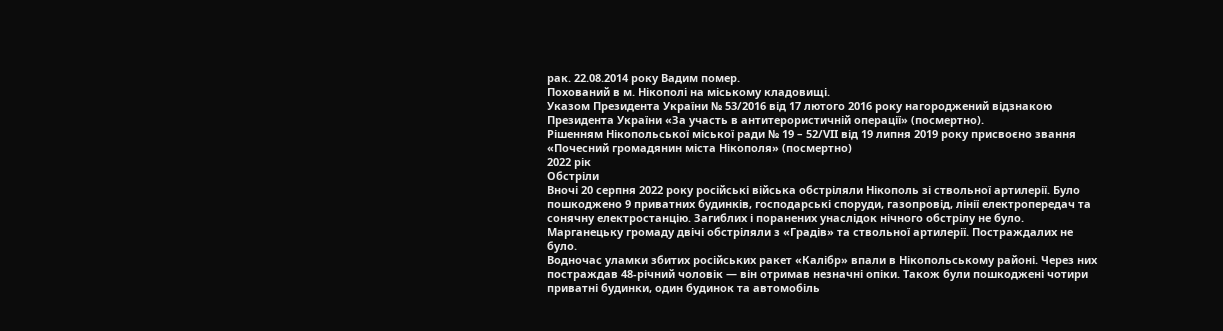рак. 22.08.2014 року Вадим помер.
Похований в м. Нікополі на міському кладовищі.
Указом Президента України № 53/2016 від 17 лютого 2016 року нагороджений відзнакою Президента України «За участь в антитерористичній операції» (посмертно).
Рішенням Нікопольської міської ради № 19 – 52/VII від 19 липня 2019 року присвоєно звання «Почесний громадянин міста Нікополя» (посмертно)
2022 рік
Обстріли
Вночі 20 серпня 2022 року російські війська обстріляли Нікополь зі ствольної артилерії. Було пошкоджено 9 приватних будинків, господарські споруди, газопровід, лінії електропередач та сонячну електростанцію. Загиблих і поранених унаслідок нічного обстрілу не було.
Марганецьку громаду двічі обстріляли з «Градів» та ствольної артилерії. Постраждалих не було.
Водночас уламки збитих російських ракет «Калібр» впали в Нікопольському районі. Через них постраждав 48-річний чоловік — він отримав незначні опіки. Також були пошкоджені чотири приватні будинки, один будинок та автомобіль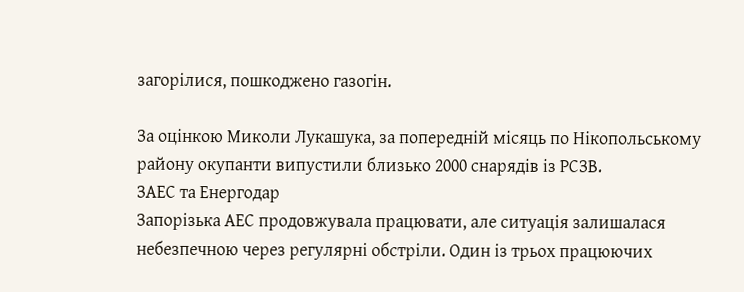загорілися, пошкоджено газогін.

За оцінкою Миколи Лукашука, за попередній місяць по Нікопольському району окупанти випустили близько 2000 снарядів із РСЗВ.
ЗАЕС та Енергодар
Запорізька АЕС продовжувала працювати, але ситуація залишалася небезпечною через регулярні обстріли. Один із трьох працюючих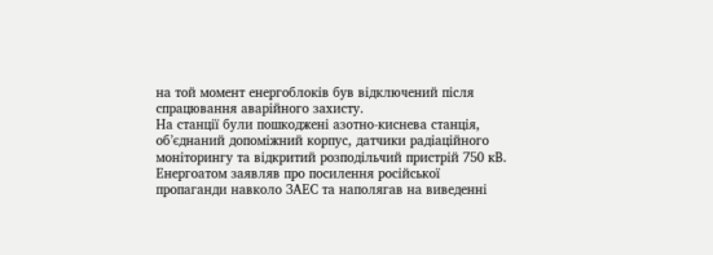на той момент енергоблоків був відключений після спрацювання аварійного захисту.
На станції були пошкоджені азотно-киснева станція, об’єднаний допоміжний корпус, датчики радіаційного моніторингу та відкритий розподільчий пристрій 750 кВ.
Енергоатом заявляв про посилення російської пропаганди навколо ЗАЕС та наполягав на виведенні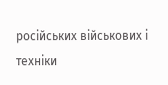російських військових і техніки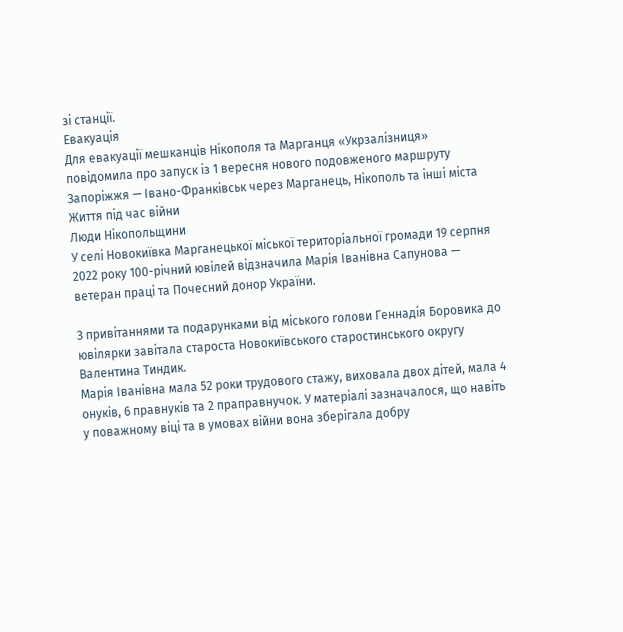зі станції.
Евакуація
Для евакуації мешканців Нікополя та Марганця «Укрзалізниця» повідомила про запуск із 1 вересня нового подовженого маршруту Запоріжжя — Івано-Франківськ через Марганець, Нікополь та інші міста
Життя під час війни
Люди Нікопольщини
У селі Новокиївка Марганецької міської територіальної громади 19 серпня 2022 року 100-річний ювілей відзначила Марія Іванівна Сапунова — ветеран праці та Почесний донор України.

З привітаннями та подарунками від міського голови Геннадія Боровика до ювілярки завітала староста Новокиївського старостинського округу Валентина Тиндик.
Марія Іванівна мала 52 роки трудового стажу, виховала двох дітей, мала 4 онуків, 6 правнуків та 2 праправнучок. У матеріалі зазначалося, що навіть у поважному віці та в умовах війни вона зберігала добру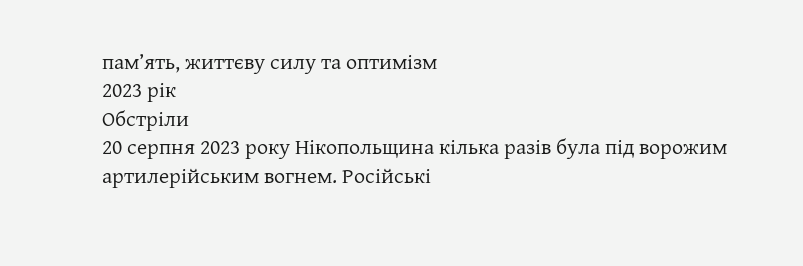пам’ять, життєву силу та оптимізм
2023 рік
Обстріли
20 серпня 2023 року Нікопольщина кілька разів була під ворожим артилерійським вогнем. Російські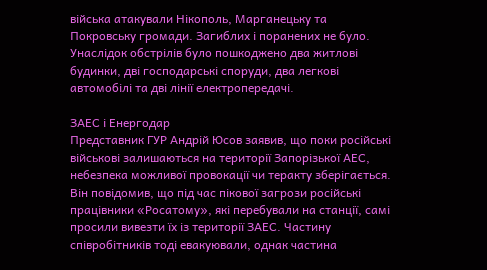війська атакували Нікополь, Марганецьку та Покровську громади. Загиблих і поранених не було.
Унаслідок обстрілів було пошкоджено два житлові будинки, дві господарські споруди, два легкові автомобілі та дві лінії електропередачі.

ЗАЕС і Енергодар
Представник ГУР Андрій Юсов заявив, що поки російські військові залишаються на території Запорізької АЕС, небезпека можливої провокації чи теракту зберігається.
Він повідомив, що під час пікової загрози російські працівники «Росатому», які перебували на станції, самі просили вивезти їх із території ЗАЕС. Частину співробітників тоді евакуювали, однак частина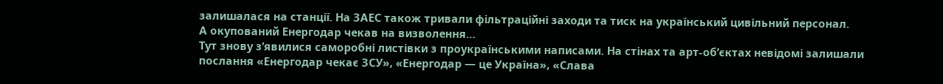залишалася на станції. На ЗАЕС також тривали фільтраційні заходи та тиск на український цивільний персонал.
А окупований Енергодар чекав на визволення…
Тут знову з’явилися саморобні листівки з проукраїнськими написами. На стінах та арт-об’єктах невідомі залишали послання «Енергодар чекає ЗСУ», «Енергодар — це Україна», «Слава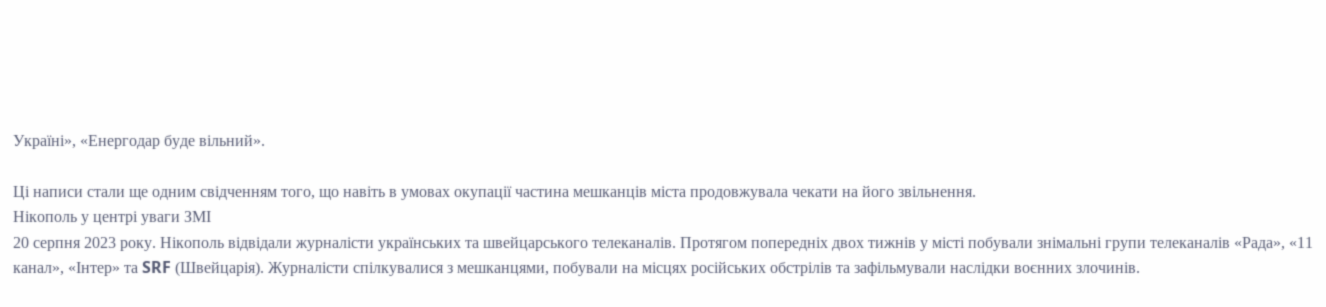Україні», «Енергодар буде вільний».

Ці написи стали ще одним свідченням того, що навіть в умовах окупації частина мешканців міста продовжувала чекати на його звільнення.
Нікополь у центрі уваги ЗМІ
20 серпня 2023 року. Нікополь відвідали журналісти українських та швейцарського телеканалів. Протягом попередніх двох тижнів у місті побували знімальні групи телеканалів «Рада», «11 канал», «Інтер» та SRF (Швейцарія). Журналісти спілкувалися з мешканцями, побували на місцях російських обстрілів та зафільмували наслідки воєнних злочинів.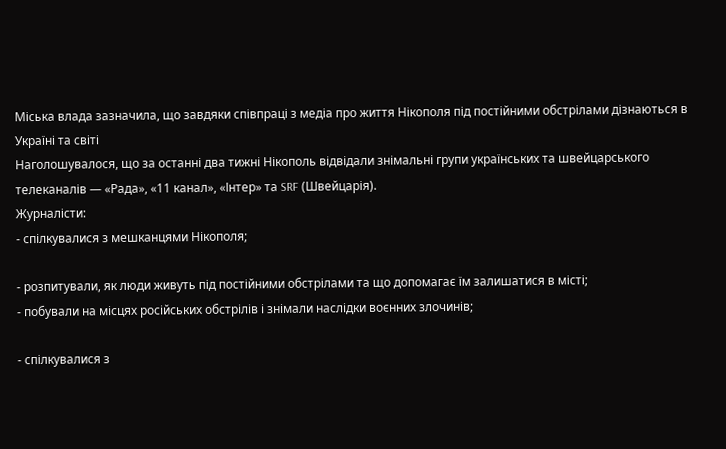Міська влада зазначила, що завдяки співпраці з медіа про життя Нікополя під постійними обстрілами дізнаються в Україні та світі
Наголошувалося, що за останні два тижні Нікополь відвідали знімальні групи українських та швейцарського телеканалів — «Рада», «11 канал», «Інтер» та SRF (Швейцарія).
Журналісти:
- спілкувалися з мешканцями Нікополя;

- розпитували, як люди живуть під постійними обстрілами та що допомагає їм залишатися в місті;
- побували на місцях російських обстрілів і знімали наслідки воєнних злочинів;

- спілкувалися з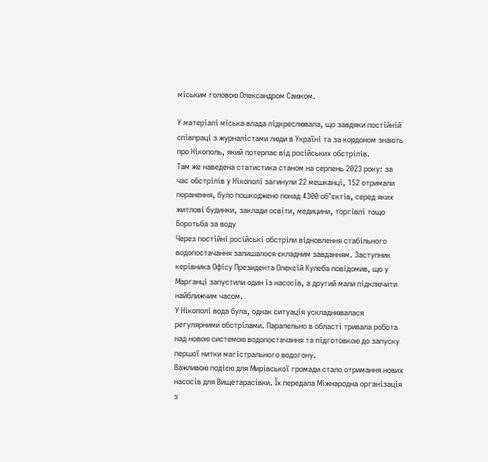міським головою Олександром Саюком.

У матеріалі міська влада підкреслювала, що завдяки постійній співпраці з журналістами люди в Україні та за кордоном знають про Нікополь, який потерпає від російських обстрілів.
Там же наведена статистика станом на серпень 2023 року: за час обстрілів у Нікополі загинули 22 мешканці, 152 отримали поранення, було пошкоджено понад 4300 об’єктів, серед яких житлові будинки, заклади освіти, медицини, торгівлі тощо
Боротьба за воду
Через постійні російські обстріли відновлення стабільного водопостачання залишалося складним завданням. Заступник керівника Офісу Президента Олексій Кулеба повідомив, що у Марганці запустили один із насосів, а другий мали підключити найближчим часом.
У Нікополі вода була, однак ситуація ускладнювалася регулярними обстрілами. Паралельно в області тривала робота над новою системою водопостачання та підготовкою до запуску першої нитки магістрального водогону.
Важливою подією для Мирівської громади стало отримання нових насосів для Вищетарасівки. Їх передала Міжнародна організація з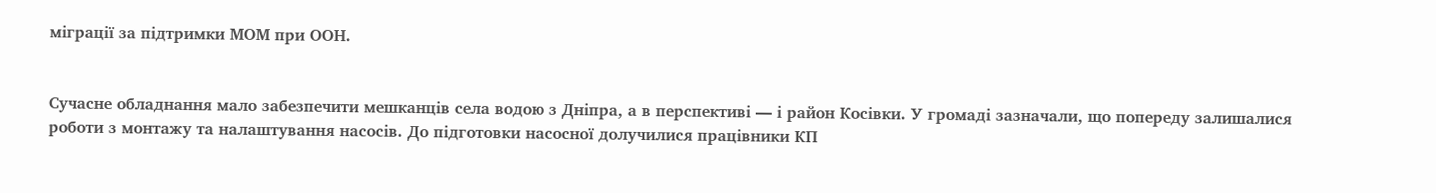міграції за підтримки МОМ при ООН.


Сучасне обладнання мало забезпечити мешканців села водою з Дніпра, а в перспективі — і район Косівки. У громаді зазначали, що попереду залишалися роботи з монтажу та налаштування насосів. До підготовки насосної долучилися працівники КП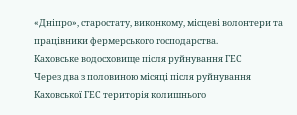«Дніпро», старостату, виконкому, місцеві волонтери та працівники фермерського господарства.
Каховське водосховище після руйнування ГЕС
Через два з половиною місяці після руйнування Каховської ГЕС територія колишнього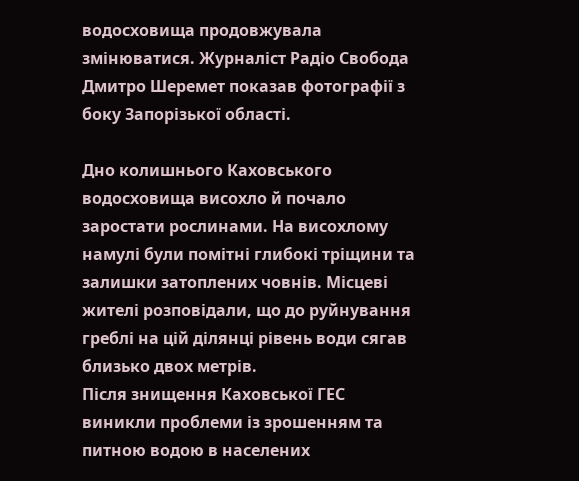водосховища продовжувала змінюватися. Журналіст Радіо Свобода Дмитро Шеремет показав фотографії з боку Запорізької області.

Дно колишнього Каховського водосховища висохло й почало заростати рослинами. На висохлому намулі були помітні глибокі тріщини та залишки затоплених човнів. Місцеві жителі розповідали, що до руйнування греблі на цій ділянці рівень води сягав близько двох метрів.
Після знищення Каховської ГЕС виникли проблеми із зрошенням та питною водою в населених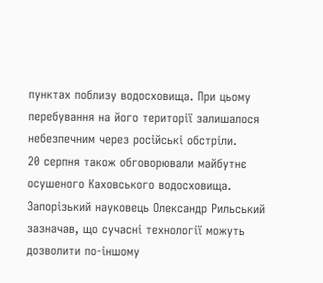пунктах поблизу водосховища. При цьому перебування на його території залишалося небезпечним через російські обстріли.
20 серпня також обговорювали майбутнє осушеного Каховського водосховища. Запорізький науковець Олександр Рильський зазначав, що сучасні технології можуть дозволити по-іншому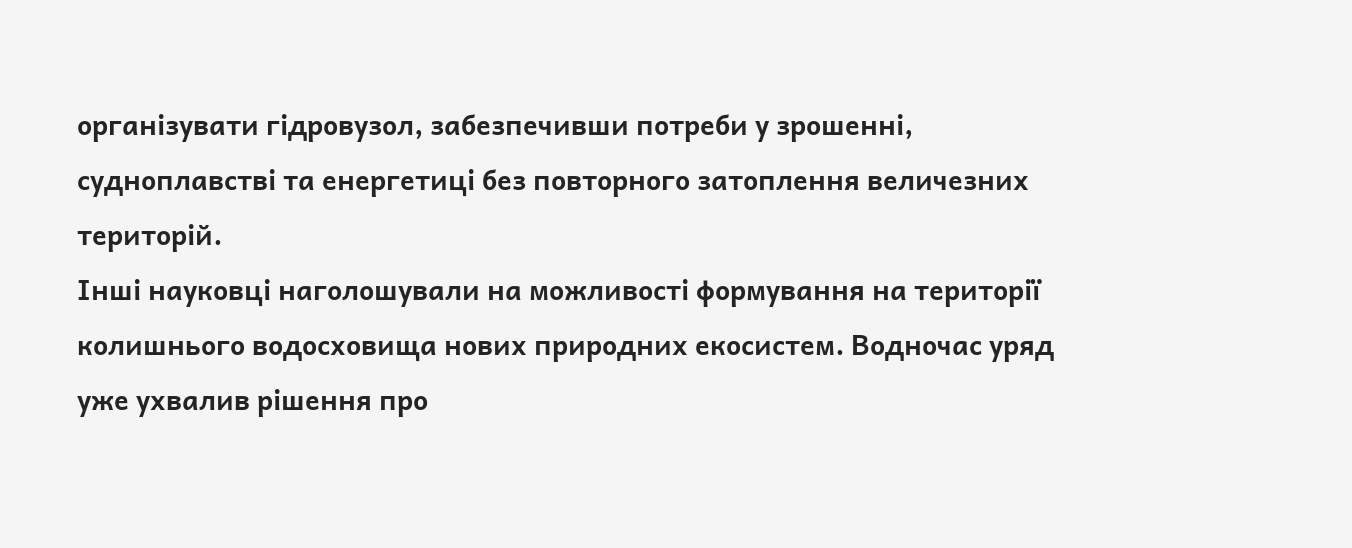організувати гідровузол, забезпечивши потреби у зрошенні, судноплавстві та енергетиці без повторного затоплення величезних територій.
Інші науковці наголошували на можливості формування на території колишнього водосховища нових природних екосистем. Водночас уряд уже ухвалив рішення про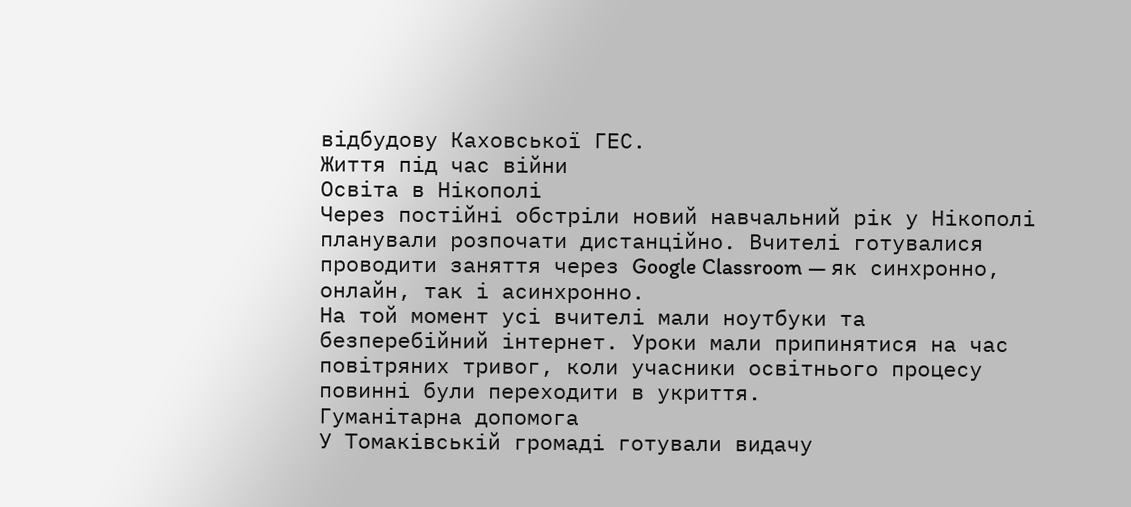відбудову Каховської ГЕС.
Життя під час війни
Освіта в Нікополі
Через постійні обстріли новий навчальний рік у Нікополі планували розпочати дистанційно. Вчителі готувалися проводити заняття через Google Classroom — як синхронно, онлайн, так і асинхронно.
На той момент усі вчителі мали ноутбуки та безперебійний інтернет. Уроки мали припинятися на час повітряних тривог, коли учасники освітнього процесу повинні були переходити в укриття.
Гуманітарна допомога
У Томаківській громаді готували видачу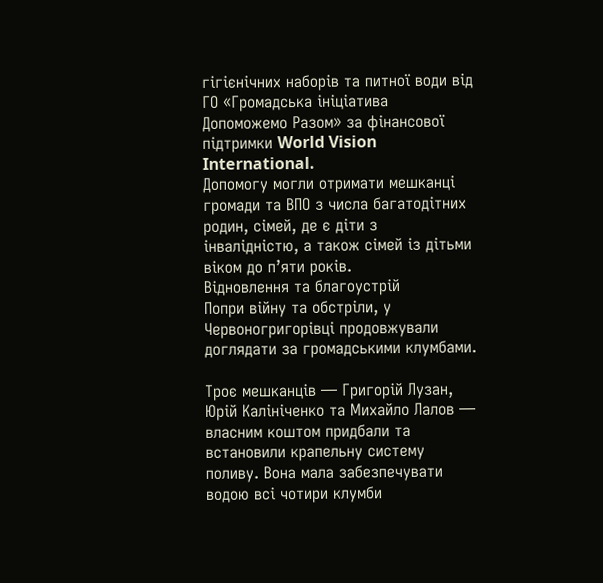гігієнічних наборів та питної води від ГО «Громадська ініціатива Допоможемо Разом» за фінансової підтримки World Vision International.
Допомогу могли отримати мешканці громади та ВПО з числа багатодітних родин, сімей, де є діти з інвалідністю, а також сімей із дітьми віком до п’яти років.
Відновлення та благоустрій
Попри війну та обстріли, у Червоногригорівці продовжували доглядати за громадськими клумбами.

Троє мешканців — Григорій Лузан, Юрій Калініченко та Михайло Лалов — власним коштом придбали та встановили крапельну систему поливу. Вона мала забезпечувати водою всі чотири клумби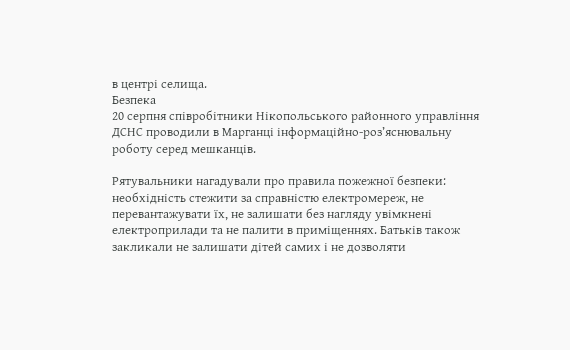в центрі селища.
Безпека
20 серпня співробітники Нікопольського районного управління ДСНС проводили в Марганці інформаційно-роз’яснювальну роботу серед мешканців.

Рятувальники нагадували про правила пожежної безпеки: необхідність стежити за справністю електромереж, не перевантажувати їх, не залишати без нагляду увімкнені електроприлади та не палити в приміщеннях. Батьків також закликали не залишати дітей самих і не дозволяти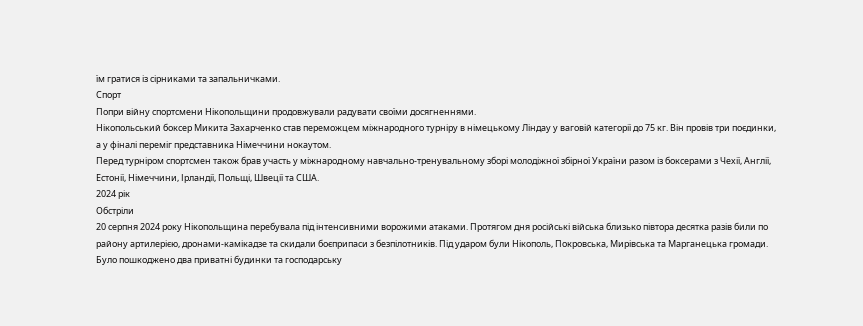їм гратися із сірниками та запальничками.
Спорт
Попри війну спортсмени Нікопольщини продовжували радувати своїми досягненнями.
Нікопольський боксер Микита Захарченко став переможцем міжнародного турніру в німецькому Ліндау у ваговій категорії до 75 кг. Він провів три поєдинки, а у фіналі переміг представника Німеччини нокаутом.
Перед турніром спортсмен також брав участь у міжнародному навчально-тренувальному зборі молодіжної збірної України разом із боксерами з Чехії, Англії, Естонії, Німеччини, Ірландії, Польщі, Швеції та США.
2024 рік
Обстріли
20 серпня 2024 року Нікопольщина перебувала під інтенсивними ворожими атаками. Протягом дня російські війська близько півтора десятка разів били по району артилерією, дронами-камікадзе та скидали боєприпаси з безпілотників. Під ударом були Нікополь, Покровська, Мирівська та Марганецька громади.
Було пошкоджено два приватні будинки та господарську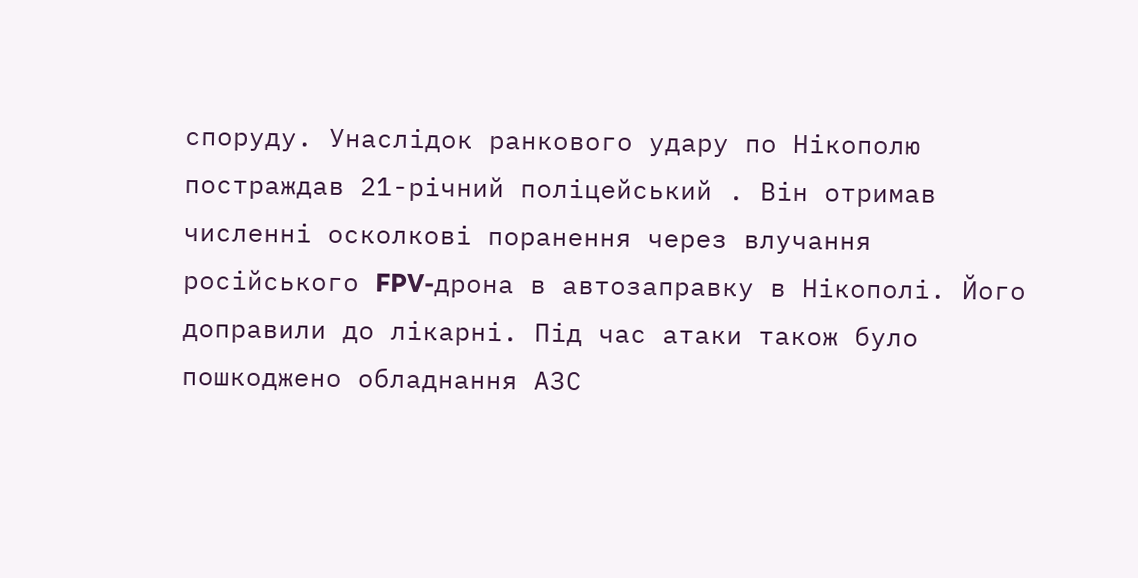споруду. Унаслідок ранкового удару по Нікополю постраждав 21-річний поліцейський . Він отримав численні осколкові поранення через влучання російського FPV-дрона в автозаправку в Нікополі. Його доправили до лікарні. Під час атаки також було пошкоджено обладнання АЗС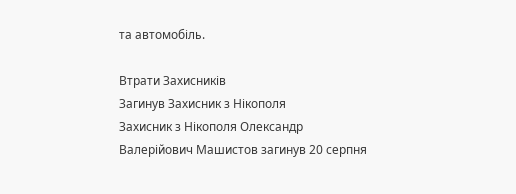та автомобіль.

Втрати Захисників
Загинув Захисник з Нікополя
Захисник з Нікополя Олександр Валерійович Машистов загинув 20 серпня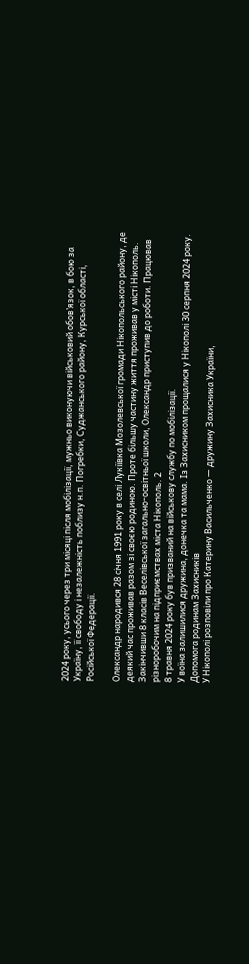2024 року, усього через три місяці після мобілізації, мужньо виконуючи військовий обов’язок, в бою за Україну, її свободу і незалежність поблизу н.п. Погребки, Суджанського району, Курської області, Російської Федерації.

Олександр народився 28 січня 1991 року в селі Лукіївка Мозолевської громади Нікопольського району, де деякий час проживав разом зі своєю родиною. Проте більшу частину життя проживав у місті Нікополь.
Закінчивши 8 класів Веселівської загально-освітньої школи, Олександр приступив до роботи. Працював різноробочим на підприємствах міста Нікополь. 2
8 травня 2024 року був призваний на військову службу по мобілізації.
У воїна залишилися дружина, донечка та мама. Із Захисником прощалися у Нікополі 30 серпня 2024 року.
Допомога родинам Захисників
У Нікополі розповіли про Катерину Васильченко — дружину Захисника України,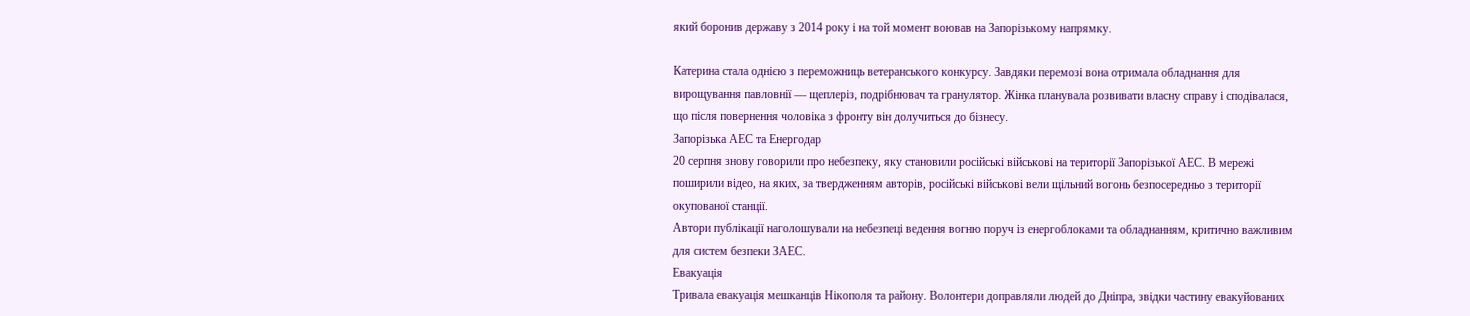який боронив державу з 2014 року і на той момент воював на Запорізькому напрямку.

Катерина стала однією з переможниць ветеранського конкурсу. Завдяки перемозі вона отримала обладнання для вирощування павловнії — щеплеріз, подрібнювач та гранулятор. Жінка планувала розвивати власну справу і сподівалася, що після повернення чоловіка з фронту він долучиться до бізнесу.
Запорізька АЕС та Енергодар
20 серпня знову говорили про небезпеку, яку становили російські військові на території Запорізької АЕС. В мережі поширили відео, на яких, за твердженням авторів, російські військові вели щільний вогонь безпосередньо з території окупованої станції.
Автори публікації наголошували на небезпеці ведення вогню поруч із енергоблоками та обладнанням, критично важливим для систем безпеки ЗАЕС.
Евакуація
Тривала евакуація мешканців Нікополя та району. Волонтери доправляли людей до Дніпра, звідки частину евакуйованих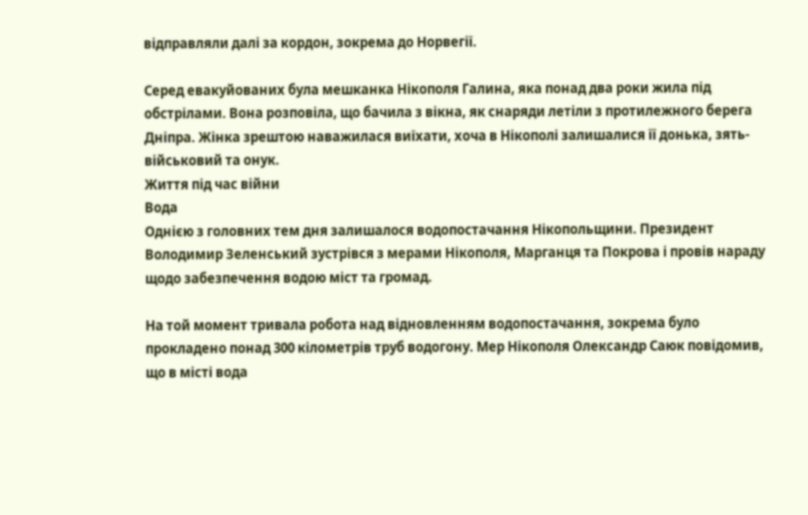відправляли далі за кордон, зокрема до Норвегії.

Серед евакуйованих була мешканка Нікополя Галина, яка понад два роки жила під обстрілами. Вона розповіла, що бачила з вікна, як снаряди летіли з протилежного берега Дніпра. Жінка зрештою наважилася виїхати, хоча в Нікополі залишалися її донька, зять-військовий та онук.
Життя під час війни
Вода
Однією з головних тем дня залишалося водопостачання Нікопольщини. Президент Володимир Зеленський зустрівся з мерами Нікополя, Марганця та Покрова і провів нараду щодо забезпечення водою міст та громад.

На той момент тривала робота над відновленням водопостачання, зокрема було прокладено понад 300 кілометрів труб водогону. Мер Нікополя Олександр Саюк повідомив, що в місті вода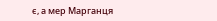є, а мер Марганця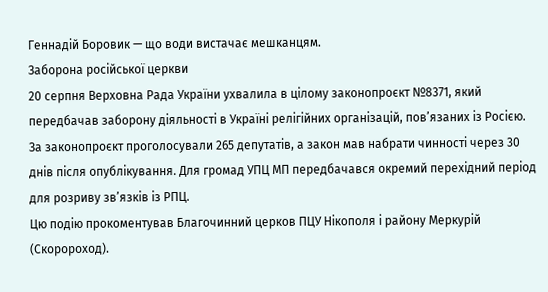Геннадій Боровик — що води вистачає мешканцям.
Заборона російської церкви
20 серпня Верховна Рада України ухвалила в цілому законопроєкт №8371, який передбачав заборону діяльності в Україні релігійних організацій, пов’язаних із Росією.
За законопроєкт проголосували 265 депутатів, а закон мав набрати чинності через 30 днів після опублікування. Для громад УПЦ МП передбачався окремий перехідний період для розриву зв’язків із РПЦ.
Цю подію прокоментував Благочинний церков ПЦУ Нікополя і району Меркурій (Скоророход).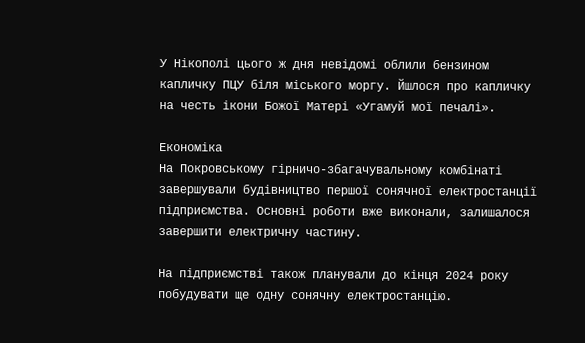У Нікополі цього ж дня невідомі облили бензином капличку ПЦУ біля міського моргу. Йшлося про капличку на честь ікони Божої Матері «Угамуй мої печалі».

Економіка
На Покровському гірничо-збагачувальному комбінаті завершували будівництво першої сонячної електростанції підприємства. Основні роботи вже виконали, залишалося завершити електричну частину.

На підприємстві також планували до кінця 2024 року побудувати ще одну сонячну електростанцію.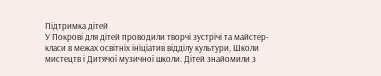Підтримка дітей
У Покрові для дітей проводили творчі зустрічі та майстер-класи в межах освітніх ініціатив відділу культури, Школи мистецтв і Дитячої музичної школи. Дітей знайомили з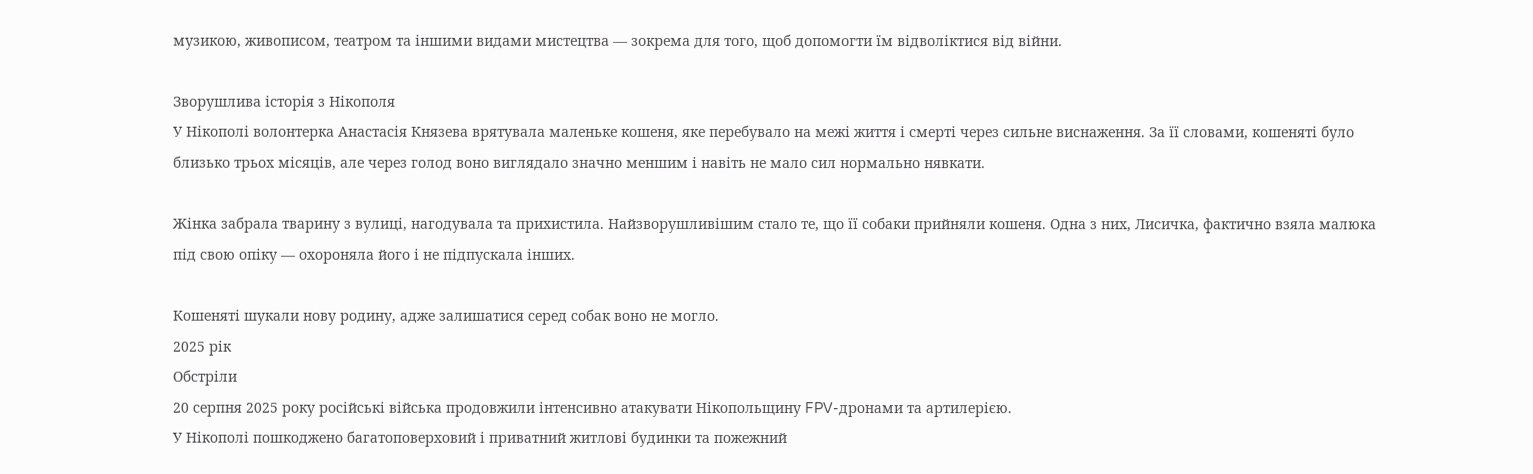музикою, живописом, театром та іншими видами мистецтва — зокрема для того, щоб допомогти їм відволіктися від війни.

Зворушлива історія з Нікополя
У Нікополі волонтерка Анастасія Князева врятувала маленьке кошеня, яке перебувало на межі життя і смерті через сильне виснаження. За її словами, кошеняті було близько трьох місяців, але через голод воно виглядало значно меншим і навіть не мало сил нормально нявкати.

Жінка забрала тварину з вулиці, нагодувала та прихистила. Найзворушливішим стало те, що її собаки прийняли кошеня. Одна з них, Лисичка, фактично взяла малюка під свою опіку — охороняла його і не підпускала інших.

Кошеняті шукали нову родину, адже залишатися серед собак воно не могло.
2025 рік
Обстріли
20 серпня 2025 року російські війська продовжили інтенсивно атакувати Нікопольщину FPV-дронами та артилерією.
У Нікополі пошкоджено багатоповерховий і приватний житлові будинки та пожежний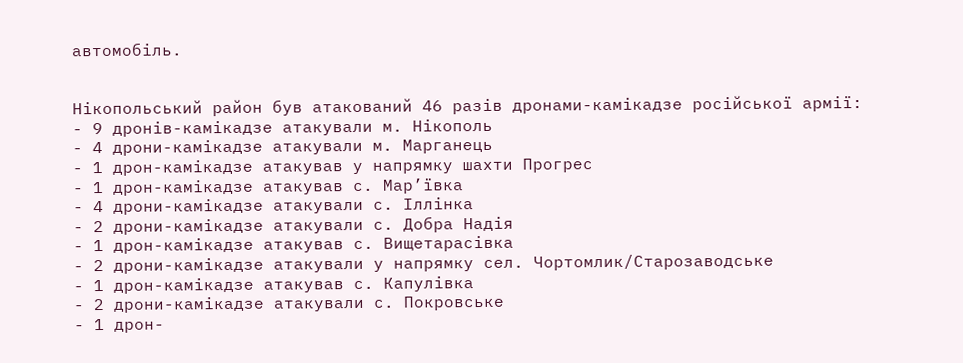автомобіль.


Нікопольський район був атакований 46 разів дронами-камікадзе російської армії:
- 9 дронів-камікадзе атакували м. Нікополь
- 4 дрони-камікадзе атакували м. Марганець
- 1 дрон-камікадзе атакував у напрямку шахти Прогрес
- 1 дрон-камікадзе атакував с. Мар’ївка
- 4 дрони-камікадзе атакували с. Іллінка
- 2 дрони-камікадзе атакували с. Добра Надія
- 1 дрон-камікадзе атакував с. Вищетарасівка
- 2 дрони-камікадзе атакували у напрямку сел. Чортомлик/Старозаводське
- 1 дрон-камікадзе атакував с. Капулівка
- 2 дрони-камікадзе атакували с. Покровське
- 1 дрон-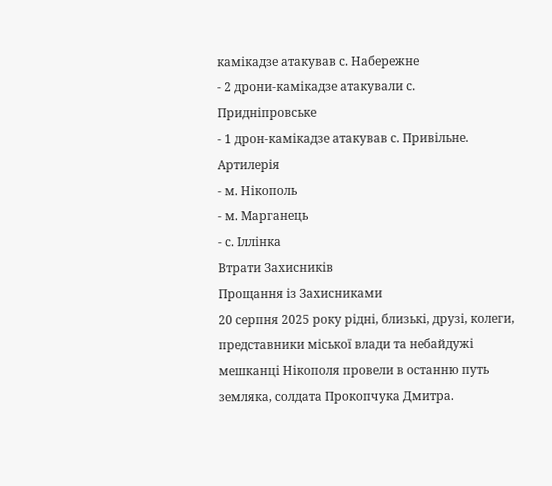камікадзе атакував с. Набережне
- 2 дрони-камікадзе атакували с. Придніпровське
- 1 дрон-камікадзе атакував с. Привільне.
Артилерія
- м. Нікополь
- м. Марганець
- с. Іллінка
Втрати Захисників
Прощання із Захисниками
20 серпня 2025 року рідні, близькі, друзі, колеги, представники міської влади та небайдужі мешканці Нікополя провели в останню путь земляка, солдата Прокопчука Дмитра.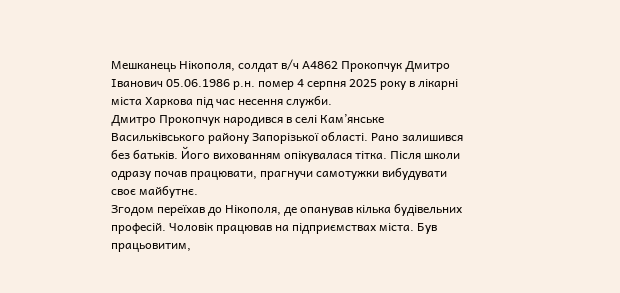Мешканець Нікополя, солдат в/ч А4862 Прокопчук Дмитро Іванович 05.06.1986 р.н. помер 4 серпня 2025 року в лікарні міста Харкова під час несення служби.
Дмитро Прокопчук народився в селі Кам’янське Васильківського району Запорізької області. Рано залишився без батьків. Його вихованням опікувалася тітка. Після школи одразу почав працювати, прагнучи самотужки вибудувати своє майбутнє.
Згодом переїхав до Нікополя, де опанував кілька будівельних професій. Чоловік працював на підприємствах міста. Був працьовитим,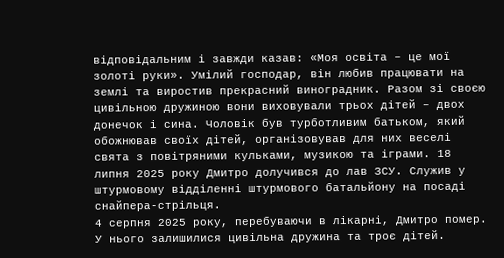відповідальним і завжди казав: «Моя освіта – це мої золоті руки». Умілий господар, він любив працювати на землі та виростив прекрасний виноградник. Разом зі своєю цивільною дружиною вони виховували трьох дітей – двох донечок і сина. Чоловік був турботливим батьком, який обожнював своїх дітей, організовував для них веселі свята з повітряними кульками, музикою та іграми. 18 липня 2025 року Дмитро долучився до лав ЗСУ. Служив у штурмовому відділенні штурмового батальйону на посаді снайпера-стрільця.
4 серпня 2025 року, перебуваючи в лікарні, Дмитро помер.
У нього залишилися цивільна дружина та троє дітей.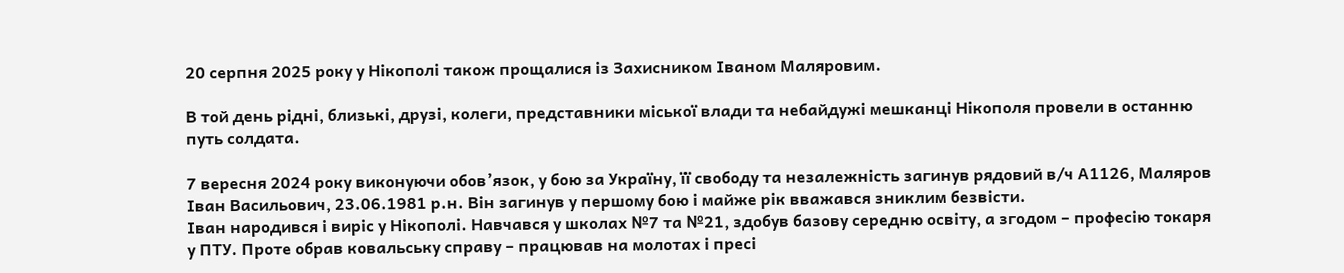20 серпня 2025 року у Нікополі також прощалися із Захисником Іваном Маляровим.

В той день рідні, близькі, друзі, колеги, представники міської влади та небайдужі мешканці Нікополя провели в останню путь солдата.

7 вересня 2024 року виконуючи обов’язок, у бою за Україну, її свободу та незалежність загинув рядовий в/ч А1126, Маляров Іван Васильович, 23.06.1981 р.н. Він загинув у першому бою і майже рік вважався зниклим безвісти.
Іван народився і виріс у Нікополі. Навчався у школах №7 та №21, здобув базову середню освіту, а згодом – професію токаря у ПТУ. Проте обрав ковальську справу – працював на молотах і пресі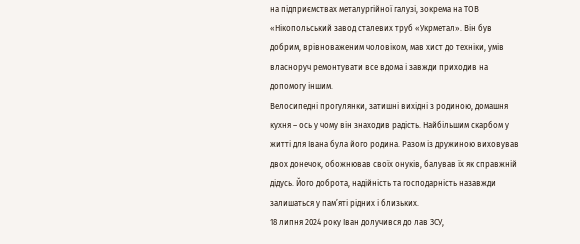на підприємствах металургійної галузі, зокрема на ТОВ «Нікопольський завод сталевих труб «Укрметал». Він був добрим, врівноваженим чоловіком, мав хист до техніки, умів власноруч ремонтувати все вдома і завжди приходив на допомогу іншим.
Велосипедні прогулянки, затишні вихідні з родиною, домашня кухня – ось у чому він знаходив радість. Найбільшим скарбом у житті для Івана була його родина. Разом із дружиною виховував двох донечок, обожнював своїх онуків, балував їх як справжній дідусь. Його доброта, надійність та господарність назавжди залишаться у памʼяті рідних і близьких.
18 липня 2024 року Іван долучився до лав ЗСУ,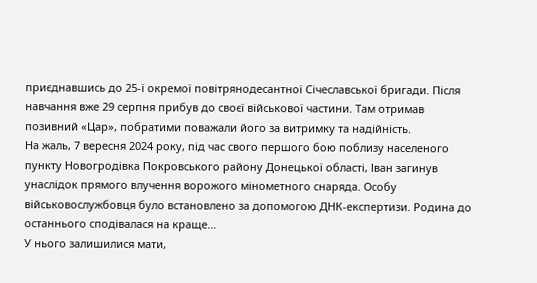приєднавшись до 25-ї окремої повітрянодесантної Січеславської бригади. Після навчання вже 29 серпня прибув до своєї військової частини. Там отримав позивний «Цар», побратими поважали його за витримку та надійність.
На жаль, 7 вересня 2024 року, під час свого першого бою поблизу населеного пункту Новогродівка Покровського району Донецької області, Іван загинув унаслідок прямого влучення ворожого мінометного снаряда. Особу військовослужбовця було встановлено за допомогою ДНК-експертизи. Родина до останнього сподівалася на краще…
У нього залишилися мати,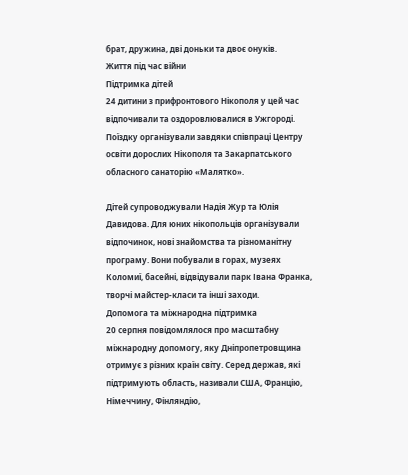брат, дружина, дві доньки та двоє онуків.
Життя під час війни
Підтримка дітей
24 дитини з прифронтового Нікополя у цей час відпочивали та оздоровлювалися в Ужгороді. Поїздку організували завдяки співпраці Центру освіти дорослих Нікополя та Закарпатського обласного санаторію «Малятко».

Дітей супроводжували Надія Жур та Юлія Давидова. Для юних нікопольців організували відпочинок, нові знайомства та різноманітну програму. Вони побували в горах, музеях Коломиї, басейні, відвідували парк Івана Франка, творчі майстер-класи та інші заходи.
Допомога та міжнародна підтримка
20 серпня повідомлялося про масштабну міжнародну допомогу, яку Дніпропетровщина отримує з різних країн світу. Серед держав, які підтримують область, називали США, Францію, Німеччину, Фінляндію,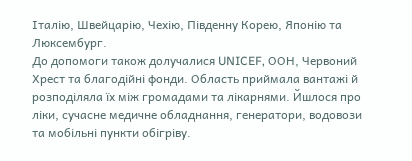Італію, Швейцарію, Чехію, Південну Корею, Японію та Люксембург.
До допомоги також долучалися UNICEF, ООН, Червоний Хрест та благодійні фонди. Область приймала вантажі й розподіляла їх між громадами та лікарнями. Йшлося про ліки, сучасне медичне обладнання, генератори, водовози та мобільні пункти обігріву.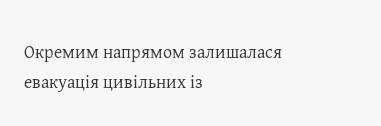Окремим напрямом залишалася евакуація цивільних із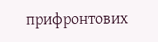прифронтових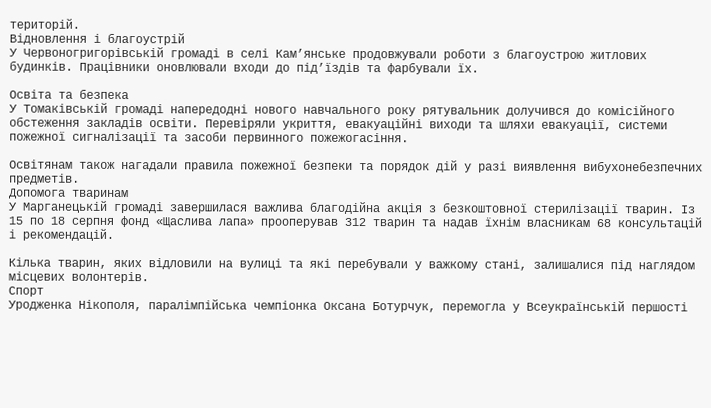територій.
Відновлення і благоустрій
У Червоногригорівській громаді в селі Кам’янське продовжували роботи з благоустрою житлових будинків. Працівники оновлювали входи до під’їздів та фарбували їх.

Освіта та безпека
У Томаківській громаді напередодні нового навчального року рятувальник долучився до комісійного обстеження закладів освіти. Перевіряли укриття, евакуаційні виходи та шляхи евакуації, системи пожежної сигналізації та засоби первинного пожежогасіння.

Освітянам також нагадали правила пожежної безпеки та порядок дій у разі виявлення вибухонебезпечних предметів.
Допомога тваринам
У Марганецькій громаді завершилася важлива благодійна акція з безкоштовної стерилізації тварин. Із 15 по 18 серпня фонд «Щаслива лапа» прооперував 312 тварин та надав їхнім власникам 68 консультацій і рекомендацій.

Кілька тварин, яких відловили на вулиці та які перебували у важкому стані, залишалися під наглядом місцевих волонтерів.
Спорт
Уродженка Нікополя, паралімпійська чемпіонка Оксана Ботурчук, перемогла у Всеукраїнській першості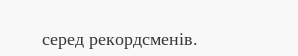серед рекордсменів.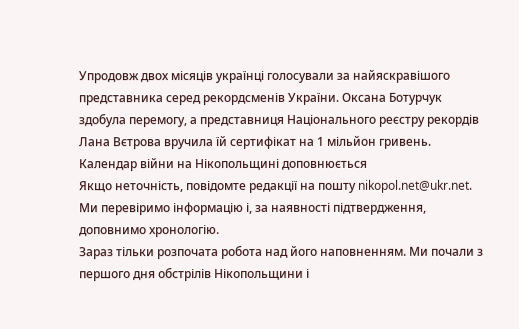Упродовж двох місяців українці голосували за найяскравішого представника серед рекордсменів України. Оксана Ботурчук здобула перемогу, а представниця Національного реєстру рекордів Лана Вєтрова вручила їй сертифікат на 1 мільйон гривень.
Календар війни на Нікопольщині доповнюється
Якщо неточність, повідомте редакції на пошту nikopol.net@ukr.net. Ми перевіримо інформацію і, за наявності підтвердження, доповнимо хронологію.
Зараз тільки розпочата робота над його наповненням. Ми почали з першого дня обстрілів Нікопольщини і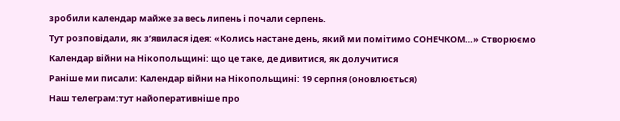зробили календар майже за весь липень і почали серпень.
Тут розповідали, як з’явилася ідея: «Колись настане день, який ми помітимо СОНЕЧКОМ…» Створюємо Календар війни на Нікопольщині: що це таке, де дивитися, як долучитися
Раніше ми писали: Календар війни на Нікопольщині: 19 серпня (оновлюється)
Наш телеграм:тут найоперативніше про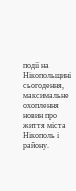події на Нікопольщині сьогодення, максимальне охоплення новин про життя міста Нікополь і району.